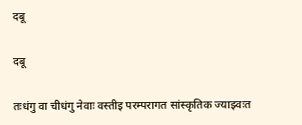दबू

दबू

तःधंगु वा चीधंगु नेवाः वस्तीइ परम्परागत सांस्कृतिक ज्याझ्वःत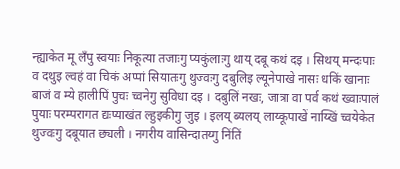न्ह्याकेत मू लँपु स्वयाः निकूत्या तजाःगु प्यकुंलाःगु थाय् दबू कथं दइ । सिथय् मन्दःपाः व दथुइ ल्वहं वा चिकं अप्पां सियातःगु थुज्वःगु दबुलिइ ल्यूनेपाखे नासः धकिं खानाः बाजं व म्ये हालीपिं पुचः च्वनेगु सुविधा दइ । दबुलिं नखः, जात्रा वा पर्व कथं ख्वाःपालं पुयाः परम्परागत द्यःप्याखंत ल्हुइकीगु जुइ । इलय् ब्यलय् लाय्कूपाखें नाय्खिं च्वयेकेत थुज्वःगु दबूयात छ्यली । नगरीय वासिन्दातय्गु निंतिं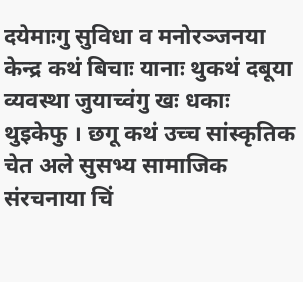दयेमाःगु सुविधा व मनोरञ्जनया केन्द्र कथं बिचाः यानाः थुकथं दबूया व्यवस्था जुयाच्वंगु खः धकाः थुइकेफु । छगू कथं उच्च सांस्कृतिक चेत अले सुसभ्य सामाजिक संरचनाया चिं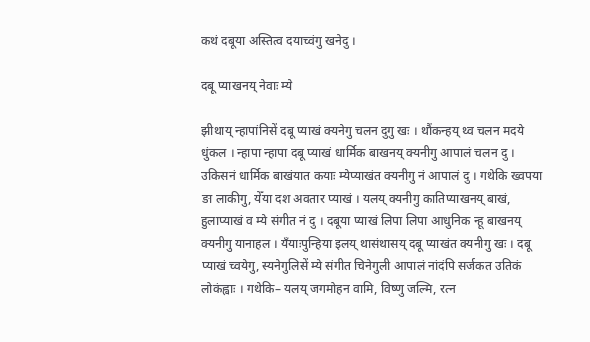कथं दबूया अस्तित्व दयाच्वंगु खनेदु ।

दबू प्याखनय्‌ नेवाः म्ये

झीथाय्‌ न्हापांनिसें दबू प्याखं क्यनेगु चलन दुगु खः । थौंकन्हय्‌ थ्व चलन मदये धुंकल । न्हापा न्हापा दबू प्याखं धार्मिक बाखनय्‌ क्यनीगु आपालं चलन दु । उकिसनं धार्मिक बाखंयात कयाः म्येप्याखंत क्यनीगु नं आपालं दु । गथेकि ख्वपया ङा लाकीगु, येँया दश अवतार प्याखं । यलय्‌ क्यनीगु कातिप्याखनय्‌ बाखं, हुलाप्याखं व म्ये संगीत नं दु । दबूया प्याखं लिपा लिपा आधुनिक न्हू बाखनय्‌ क्यनीगु यानाहल । यँयाःपुन्हिया इलय्‌ थासंथासय्‌ दबू प्याखंत क्यनीगु खः । दबू प्याखं च्वयेगु, स्यनेगुलिसें म्ये संगीत चिनेगुली आपालं नांदंपि सर्जकत उतिकं लोकंह्वाः । गथेकि– यलय्‌ जगमोहन वामि, विष्णु जल्मि, रत्न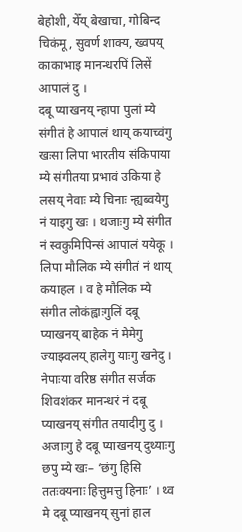बेहोशी, येँय्‌ बेखाचा, गोबिन्द चिकंमू, सुवर्ण शाक्य, ख्वपय्‌ काकाभाइ मानन्धरपिं लिसें आपालं दु ।
दबू प्याखनय्‌ न्हापा पुलां म्ये संगीतं हे आपालं थाय्‌ कयाच्वंगु खःसा लिपा भारतीय संकिपाया म्ये संगीतया प्रभावं उकिया हे लसय्‌ नेवाः म्ये चिनाः न्ह्यब्वयेगु नं याइगु खः । थजाःगु म्ये संगीत नं स्वकुमिपिन्सं आपालं ययेकू । लिपा मौलिक म्ये संगीतं नं थाय्‌ कयाहल । व हे मौलिक म्ये संगीत लोकंह्वाःगुलिं दबू प्याखनय्‌ बाहेक नं मेमेगु ज्याझ्वलय्‌ हालेगु याःगु खनेदु । नेपाःया वरिष्ठ संगीत सर्जक शिवशंकर मानन्धरं नं दबू प्याखनय्‌ संगीत तयादीगु दु । अजाःगु हे दबू प्याखनय्‌ दुथ्याःगु छपु म्ये खः– ‘छंगु हिसि ततःक्यनाः हित्तुमत्तु हिनाः’ । थ्व मे दबू प्याखनय्‌ सुनां हाल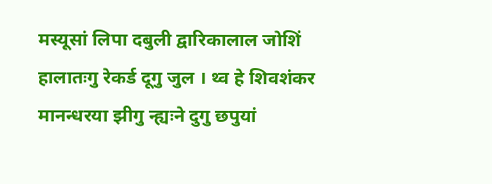मस्यूसां लिपा दबुली द्वारिकालाल जोशिं हालातःगु रेकर्ड दूगु जुल । थ्व हे शिवशंकर मानन्धरया झीगु न्ह्यःने दुगु छपुयां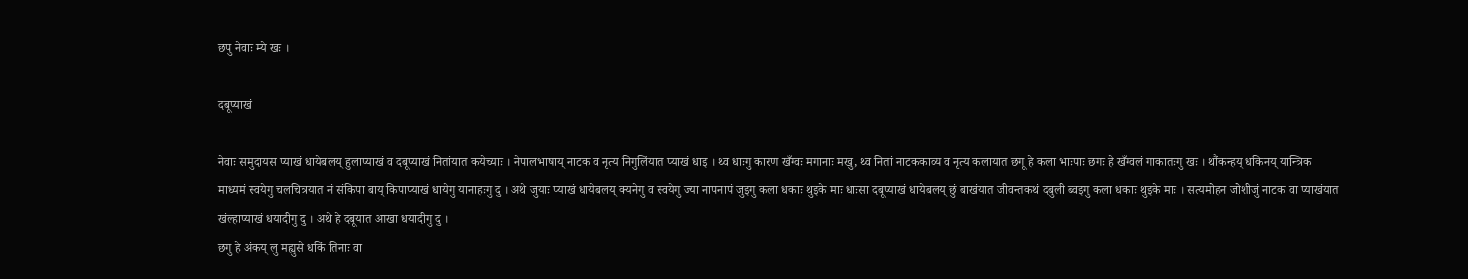छपु नेवाः म्ये खः ।

दबूप्याखं

नेवाः समुदायस प्याखं धायेबलय्‌ हुलाप्याखं व दबूप्याखं नितांयात कयेच्याः । नेपालभाषाय्‌ नाटक व नृत्य निगुलिंयात प्याखं धाइ । थ्व धाःगु कारण खँग्वः मगानाः मखु, थ्व नितां नाटककाव्य व नृत्य कलायात छगू हे कला भाःपाः छगः हे खँग्वलं गाकातःगु खः । थौंकन्हय्‌ धकिनय्‌ यान्त्रिक माध्यमं स्वयेगु चलचित्रयात नं संकिपा बाय्‌ किपाप्याखं धायेगु यानाहःगु दु । अथे जुयाः प्याखं धायेबलय्‌ क्यनेगु व स्वयेगु ज्या नापनापं जुइगु कला धकाः थुइके माः धाःसा दबूप्याखं धायेबलय्‌ छुं बाखंयात जीवन्तकथं दबुली ब्वइगु कला धकाः थुइके माः । सत्यमोहन जोशीजुं नाटक वा प्याखंयात खंल्हाप्याखं धयादीगु दु । अथे हे दबूयात आखा धयादीगु दु ।
छगु हे अंकय्‌ लु मह्युसे धकिं तिनाः वा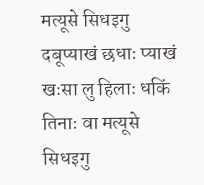मत्यूसे सिधइगु दबूप्याखं छधाः प्याखं खःसा लु हिलाः धकिं तिनाः वा मत्यूसे सिधइगु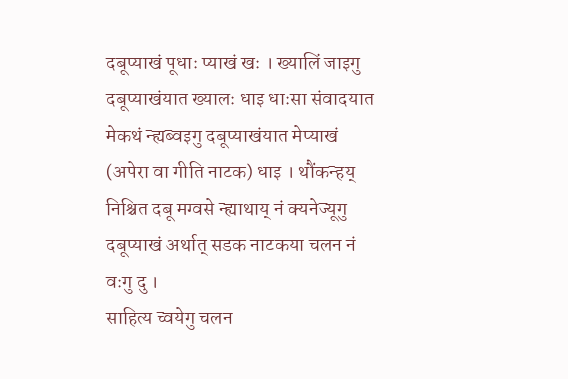दबूप्याखं पूधाः प्याखं खः । ख्यालिं जाइगु दबूप्याखंयात ख्यालः धाइ धाःसा संवादयात मेकथं न्ह्यब्वइगु दबूप्याखंयात मेप्याखं (अपेरा वा गीति नाटक) धाइ । थौंकन्हय्‌ निश्चित दबू मग्वसे न्ह्याथाय्‌ नं क्यनेज्यूगु दबूप्याखं अर्थात् सडक नाटकया चलन नं वःगु दु ।
साहित्य च्वयेगु चलन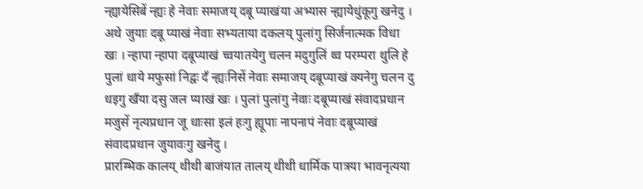न्ह्यायेसिबें न्ह्यः हे नेवाः समाजय्‌ दबू प्याखंया अभ्यास न्ह्यायेधुंकूगु खनेदु । अथे जुयाः दबू प्याखं नेवाः सभ्यताया दकलय्‌ पुलांगु सिर्जनात्मक विधा खः । न्हापा न्हापा दबूप्याखं च्वयातयेगु चलन मदुगुलिं थ्व परम्परा थुलि हे पुलां धाये मफुसां निद्वः दँ न्ह्यःनिसें नेवाः समाजय्‌ दबूप्याखं क्यनेगु चलन दु धइगु खँया दसु जल प्याखं खः । पुलां पुलांगु नेवाः दबूप्याखं संवादप्रधान मजुसें नृत्यप्रधान जू धाःसा इलं हःगु ह्यूपाः नापनापं नेवाः दबूप्याखं संवादप्रधान जुयावःगु खनेदु ।
प्रारम्भिक कालय्‌ थीथी बाजंयात तालय्‌ थीथी धार्मिक पात्रया भावनृत्यया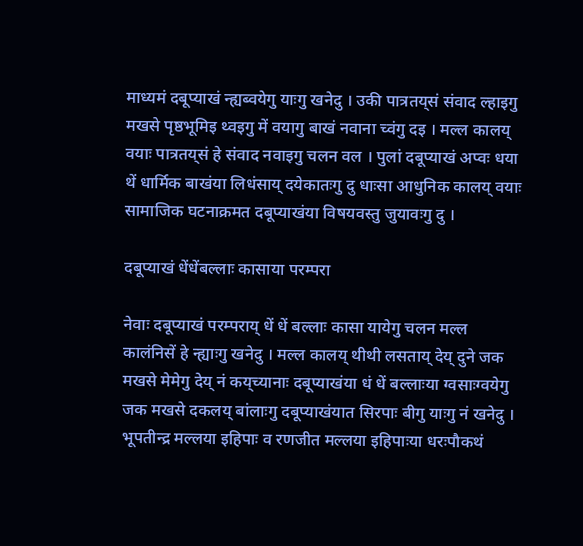माध्यमं दबूप्याखं न्ह्यब्वयेगु याःगु खनेदु । उकी पात्रतय्‌सं संवाद ल्हाइगु मखसे पृष्ठभूमिइ थ्वइगु में वयागु बाखं नवाना च्वंगु दइ । मल्ल कालय्‌ वयाः पात्रतय्‌सं हे संवाद नवाइगु चलन वल । पुलां दबूप्याखं अप्वः धया थें धार्मिक बाखंया लिधंसाय्‌ दयेकातःगु दु धाःसा आधुनिक कालय्‌ वयाः सामाजिक घटनाक्रमत दबूप्याखंया विषयवस्तु जुयावःगु दु ।

दबूप्याखं धेंधेंबल्लाः कासाया परम्परा

नेवाः दबूप्याखं परम्पराय्‌ धें धें बल्लाः कासा यायेगु चलन मल्ल कालंनिसें हे न्ह्याःगु खनेदु । मल्ल कालय्‌ थीथी लसताय्‌ देय्‌ दुने जक मखसे मेमेगु देय्‌ नं कय्‌च्यानाः दबूप्याखंया धं धें बल्लाःया ग्वसाःग्वयेगु जक मखसे दकलय्‌ बांलाःगु दबूप्याखंयात सिरपाः बीगु याःगु नं खनेदु ।
भूपतीन्द्र मल्लया इहिपाः व रणजीत मल्लया इहिपाःया धरःपौकथं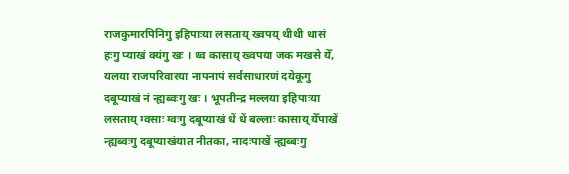राजकुमारपिनिगु इहिपाःया लसताय्‌ ख्वपय्‌ थीथी थासं हःगु प्याखं क्यंगु खः । थ्व कासाय्‌ ख्वपया जक मखसे येँ, यलया राजपरिवारया नापनापं सर्वसाधारणं दयेकूगु दबूप्याखं नं न्ह्यब्वःगु खः । भूपतीन्द्र मल्लया इहिपाःया लसताय्‌ ग्वसाः ग्वःगु दबूप्याखं धें धें बल्लाः कासाय्‌ येँपाखें
न्ह्यब्वःगु दबूप्याखंयात नीतका, नादःपाखें न्ह्यब्बःगु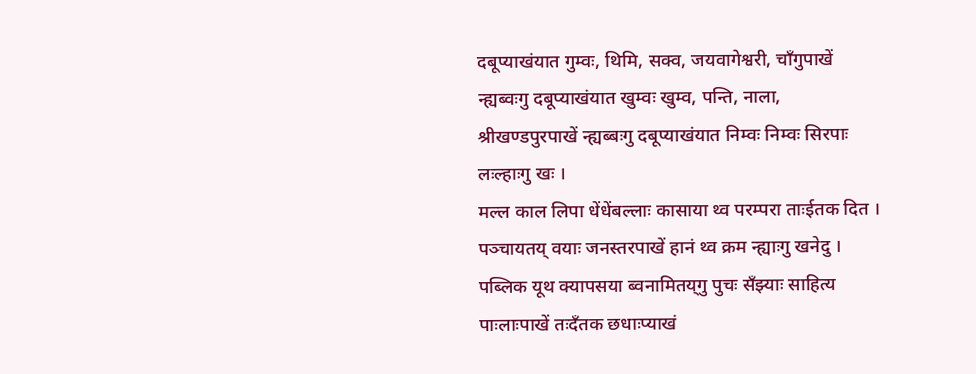दबूप्याखंयात गुम्वः, थिमि, सक्व, जयवागेश्वरी, चाँगुपाखें न्ह्यब्वःगु दबूप्याखंयात खुम्वः खुम्व, पन्ति, नाला, श्रीखण्डपुरपाखें न्ह्यब्बःगु दबूप्याखंयात निम्वः निम्वः सिरपाः लःल्हाःगु खः ।
मल्ल काल लिपा धेंधेंबल्लाः कासाया थ्व परम्परा ताःईतक दित । पञ्चायतय्‌ वयाः जनस्तरपाखें हानं थ्व क्रम न्ह्याःगु खनेदु । पब्लिक यूथ क्यापसया ब्वनामितय्‌गु पुचः सँझ्याः साहित्य पाःलाःपाखें तःदँतक छधाःप्याखं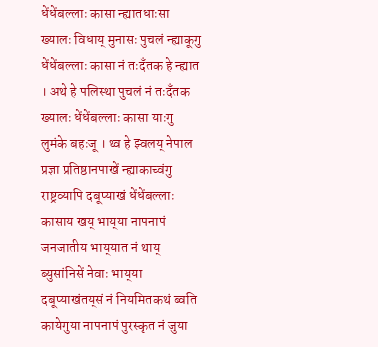धेंधेंबल्लाः कासा न्ह्यातधाःसा ख्यालः विधाय्‌ मुनासः पुचलं न्ह्याकूगु धेंधेंबल्लाः कासा नं तःदँतक हे न्ह्यात । अथे हे पलिस्था पुचलं नं तःदँतक ख्यालः धेंधेंबल्लाः कासा याःगु लुमंके बहःजू । थ्व हे झ्वलय्‌ नेपाल प्रज्ञा प्रतिष्ठानपाखें न्ह्याकाच्वंगु राष्ट्रव्यापि दबूप्याखं धेंधेंबल्लाः कासाय खय्‌ भाय्‌या नापनापं जनजातीय भाय्‌यात नं थाय्‌ ब्युसांनिसें नेवाः भाय्‌या दबूप्याखंतय्‌सं नं नियमितकथं ब्वति कायेगुया नापनापं पुरस्कृत नं जुया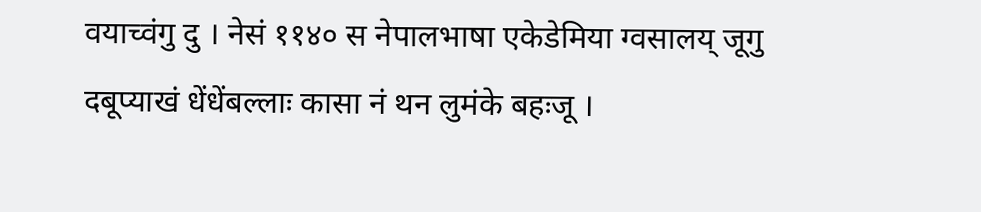वयाच्वंगु दु । नेसं ११४० स नेपालभाषा एकेडेमिया ग्वसालय्‌ जूगु दबूप्याखं धेंधेंबल्लाः कासा नं थन लुमंके बहःजू ।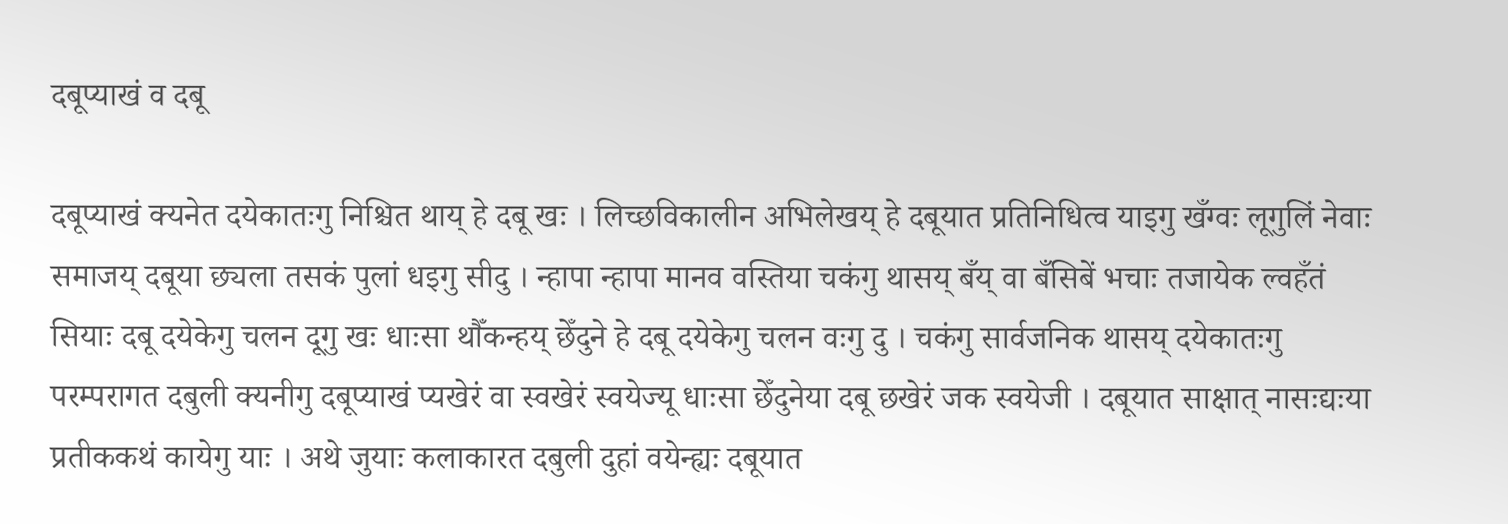दबूप्याखं व दबू

दबूप्याखं क्यनेत दयेकातःगु निश्चित थाय्‌ हे दबू खः । लिच्छविकालीन अभिलेखय्‌ हे दबूयात प्रतिनिधित्व याइगु खँग्वः लूगुलिं नेवाः समाजय्‌ दबूया छ्यला तसकं पुलां धइगु सीदु । न्हापा न्हापा मानव वस्तिया चकंगु थासय्‌ बँय्‌ वा बँसिबें भचाः तजायेक ल्वहँतं सियाः दबू दयेकेगु चलन दूगु खः धाःसा थौँकन्हय्‌ छेँदुने हे दबू दयेकेगु चलन वःगु दु । चकंगु सार्वजनिक थासय्‌ दयेकातःगु परम्परागत दबुली क्यनीगु दबूप्याखं प्यखेरं वा स्वखेरं स्वयेज्यू धाःसा छेँदुनेया दबू छखेरं जक स्वयेजी । दबूयात साक्षात् नासःद्यःया प्रतीककथं कायेगु याः । अथे जुयाः कलाकारत दबुली दुहां वयेन्ह्यः दबूयात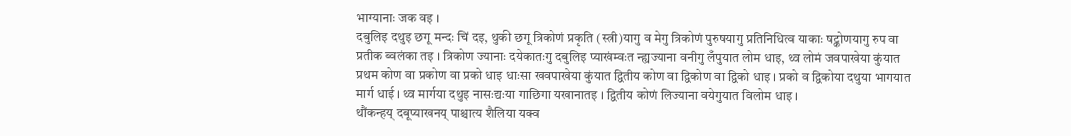भाग्यानाः जक वइ ।
दबुलिइ दथुइ छगू मन्दः चिं दइ, थुकी छगू त्रिकोणं प्रकृति (स्त्री)यागु व मेगु त्रिकोणं पुरुषयागु प्रतिनिधित्व याकाः षट्कोणयागु रुप वा प्रतीक ब्वलंका तइ । त्रिकोण ज्यानाः दयेकातःगु दबुलिइ प्याखंम्वःत न्ह्यज्याना वनीगु लँपुयात लोम धाइ, थ्व लोमं जवपाखेया कुंयात प्रथम कोण वा प्रकोण वा प्रको धाइ धाःसा खवपाखेया कुंयात द्वितीय कोण वा द्विकोण वा द्विको धाइ । प्रको व द्विकोया दथुया भागयात मार्ग धाई । थ्व मार्गया दथुइ नासःद्यःया गाछिगा यखानातइ । द्वितीय कोणं लिज्याना वयेगुयात विलोम धाइ ।
थौंकन्हय्‌ दबूप्याखनय्‌ पाश्चात्य शैलिया यक्व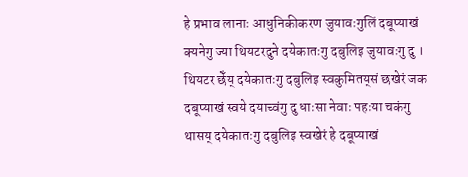हे प्रभाव लानाः आधुनिकीकरण जुयावःगुलिं दबूप्याखं क्यनेगु ज्या थियटरदुने दयेकातःगु दबुलिइ जुयावःगु दु । थियटर छेँय्‌ दयेकातःगु दबुलिइ स्वकुमितय्‌सं छखेरं जक दबूप्याखं स्वये दयाच्वंगु दु धाःसा नेवाः पहःया चकंगु थासय्‌ दयेकातःगु दबुलिइ स्वखेरं हे दबूप्याखं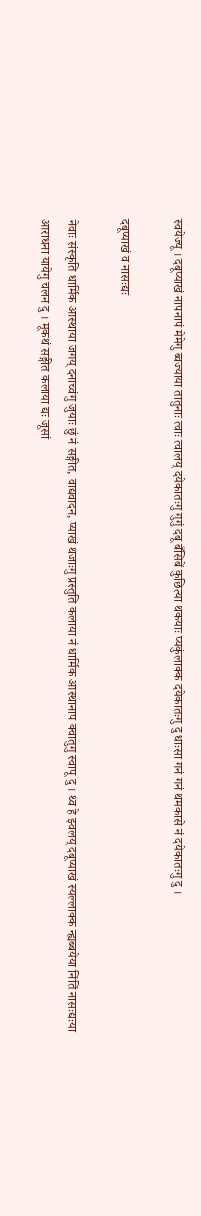स्वयेज्यू । दबूप्याखं नापनापं मेमेगु ब्वज्याया तातुनाः त्वाः त्वालय्‌ दयेकातःगु गुगुं दबू बँसिबें कुछित्या थकयाः प्यकुंलाक्क दयेकातःगु दु धाःसा गनं गनं थमकासे नं दयेकातःगु दु ।

दबूप्याखं व नासःद्यः

नेवाः संस्कृति धार्मिक आस्थाया जगय्‌ दनाच्वंगु जुयाः छुं नं सङ्गीत, वाद्यवादन, प्याखं थजाःगु प्रस्तुति कलाया नं धार्मिक आस्थानाप क्वातुगु स्वापू दु । थ्व हे झ्वलय्‌ दबूप्याखं स्यल्लाक्क न्ह्यब्बयेया निंतिं नासःद्यःया आराधना यायेगु चलन दु । मूकथं सङ्गीत कलाया द्यः जूसां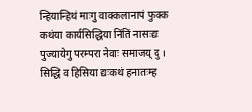न्हियान्हिथं माःगु वाक्कलानापं फुक्क कथंया कार्यसिद्धिया निंतिं नासःद्यः पुज्यायेगु परम्परा नेवाः समाजय्‌ दु । सिद्धि व हिसिया द्यःकथं हनातःम्ह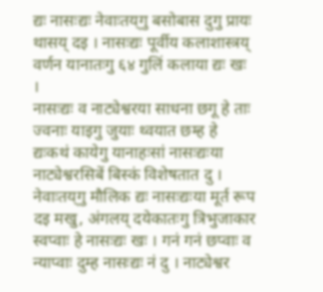द्यः नासःद्यः नेवाःतय्‌गु बसोबास दुगु प्रायः थासय्‌ दइ । नासःद्यः पूर्वीय कलाशास्त्रय्‌ वर्णन यानातःगु ६४ गुलिं कलाया द्यः खः  ।
नासःद्यः व नाट्येश्वरया साधना छगू हे ताः ज्वनाः याइगु जुयाः थ्वयात छम्ह हे द्यःकथं कायेगु यानाहःसां नासःद्यःया नाट्येश्वरसिबें बिस्कं विशेषतात दु । नेवाःतय्‌गु मौलिक द्यः नासःद्यःया मूर्त रूप दइ मखु, अंगलय्‌ दयेकातःगु त्रिभुजाकार स्वप्वाः हे नासःद्यः खः । गनं गनं छप्वाः व न्याप्वाः दुम्ह नासःद्यः नं दु । नाट्येश्वर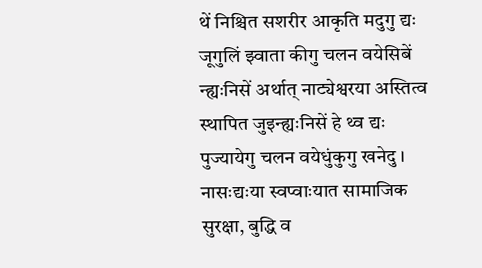थें निश्चित सशरीर आकृति मदुगु द्यः जूगुलिं झ्वाता कीगु चलन वयेसिबें न्ह्यःनिसें अर्थात् नाट्येश्वरया अस्तित्व स्थापित जुइन्ह्यःनिसें हे थ्व द्यः पुज्यायेगु चलन वयेधुंकुगु खनेदु । नासःद्यःया स्वप्वाःयात सामाजिक सुरक्षा, बुद्धि व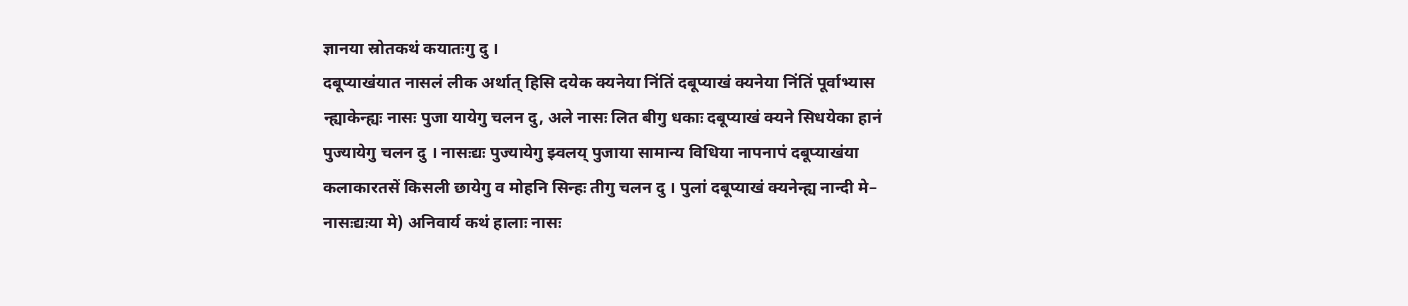ज्ञानया स्रोतकथं कयातःगु दु ।
दबूप्याखंयात नासलं लीक अर्थात् हिसि दयेक क्यनेया निंतिं दबूप्याखं क्यनेया निंतिं पूर्वाभ्यास न्ह्याकेन्ह्यः नासः पुजा यायेगु चलन दु, अले नासः लित बीगु धकाः दबूप्याखं क्यने सिधयेका हानं पुज्यायेगु चलन दु । नासःद्यः पुज्यायेगु झ्वलय्‌ पुजाया सामान्य विधिया नापनापं दबूप्याखंया कलाकारतसें किसली छायेगु व मोहनि सिन्हः तीगु चलन दु । पुलां दबूप्याखं क्यनेन्ह्य नान्दी मे– नासःद्यःया मे) अनिवार्य कथं हालाः नासः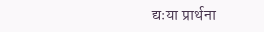द्यःया प्रार्थना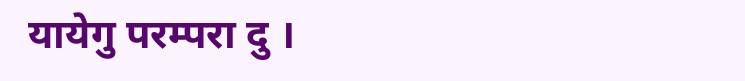यायेगु परम्परा दु ।